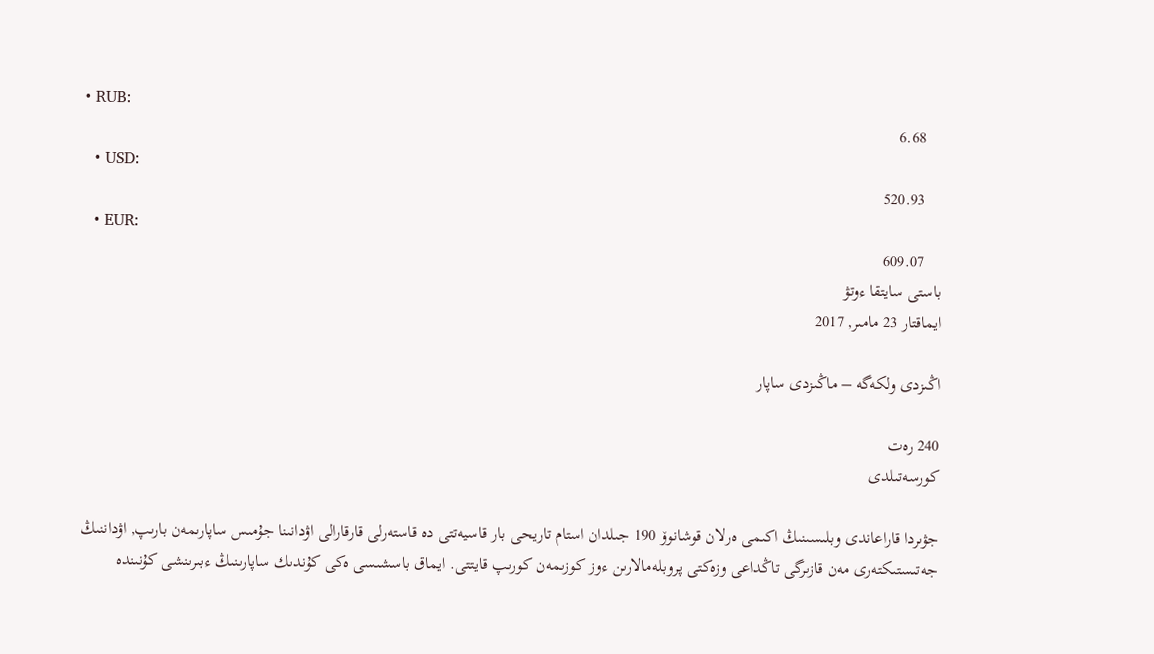• RUB:
    6.68
  • USD:
    520.93
  • EUR:
    609.07
باستى سايتقا ءوتۋ
ايماقتار 23 مامىر, 2017

اڭىزدى ولكەگە – ماڭىزدى ساپار

240 رەت
كورسەتىلدى

جۋىردا قاراعاندى وبلىسىنىڭ اكىمى ەرلان قوشانوۆ 190 جىلدان استام تاريحى بار قاسيەتتى دە قاستەرلى قارقارالى اۋدانىنا جۇمىس ساپارىمەن بارىپ, اۋداننىڭ جەتىستىكتەرى مەن قازىرگى تاڭداعى وزەكتى پروبلەمالارىن ءوز كوزىمەن كورىپ قايتتى. ايماق باسشىسى ەكى كۇندىك ساپارىنىڭ ءبىرىنشى كۇنىندە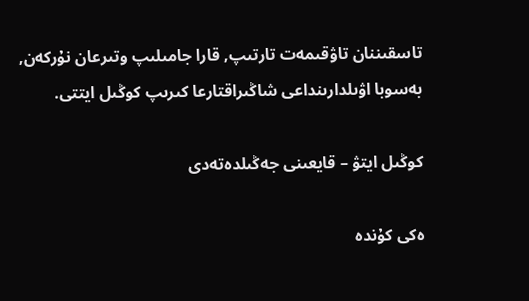تاسقىننان تاۋقىمەت تارتىپ, قارا جامىلىپ وتىرعان نۇركەن, بەسوبا اۋىلدارىنداعى شاڭىراقتارعا كىرىپ كوڭىل ايتتى.

كوڭىل ايتۋ – قايعىنى جەڭىلدەتەدى

ەكى كۇندە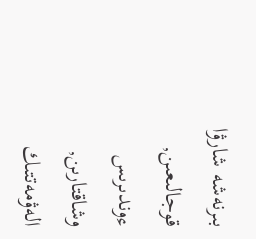بىرنەشە شارۋا قوجالىعىن, ءوندىرىس وشاقتارىن, الەۋمەتتىك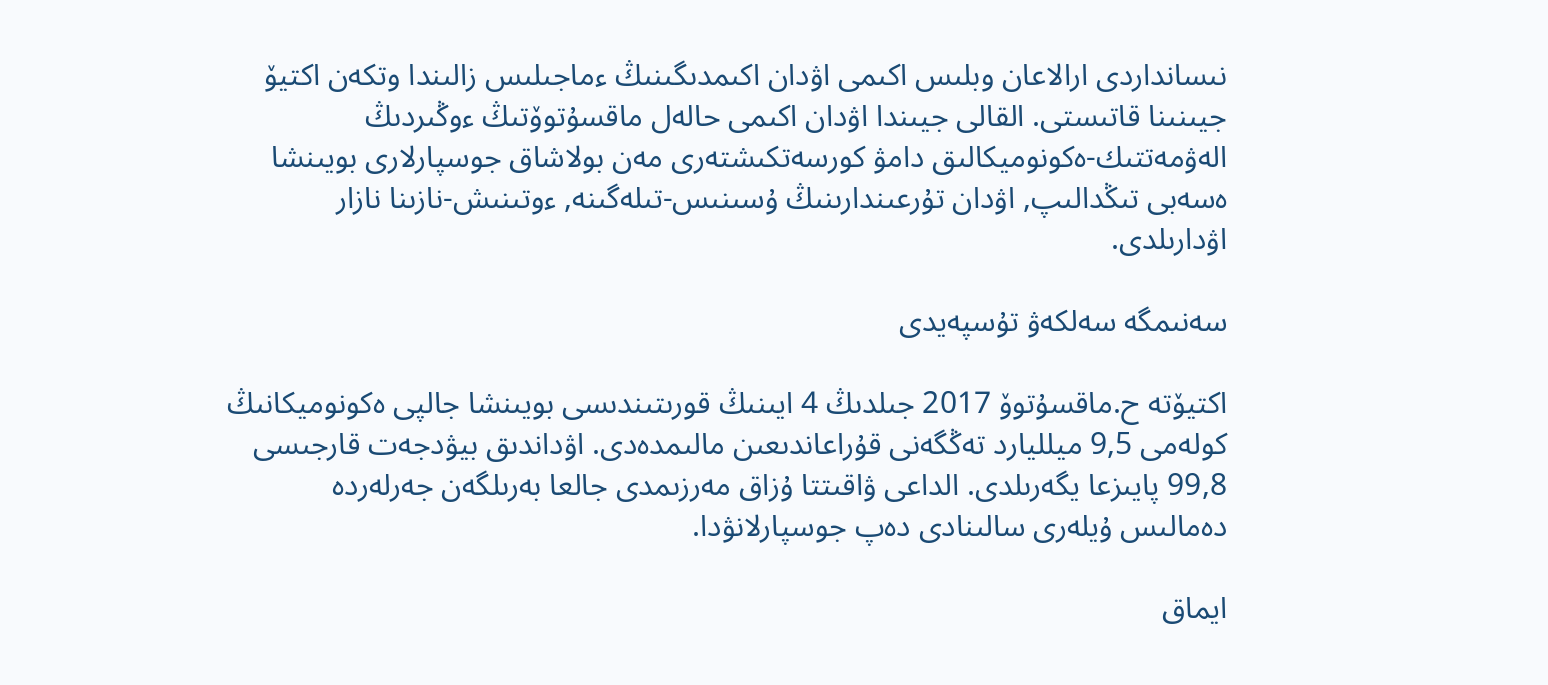نىسانداردى ارالاعان وبلىس اكىمى اۋدان اكىمدىگىنىڭ ءماجىلىس زالىندا وتكەن اكتيۆ جيىنىنا قاتىستى. القالى جيىندا اۋدان اكىمى حالەل ماقسۇتوۆتىڭ ءوڭىردىڭ الەۋمەتتىك-ەكونوميكالىق دامۋ كورسەتكىشتەرى مەن بولاشاق جوسپارلارى بويىنشا ەسەبى تىڭدالىپ, اۋدان تۇرعىندارىنىڭ ۇسىنىس-تىلەگىنە, ءوتىنىش-نازىنا نازار اۋدارىلدى.

سەنىمگە سەلكەۋ تۇسپەيدى

اكتيۆتە ح.ماقسۇتوۆ 2017 جىلدىڭ 4 ايىنىڭ قورىتىندىسى بويىنشا جالپى ەكونوميكانىڭ كولەمى 9,5 ميلليارد تەڭگەنى قۇراعاندىعىن مالىمدەدى. اۋداندىق بيۋدجەت قارجىسى 99,8 پايىزعا يگەرىلدى. الداعى ۋاقىتتا ۇزاق مەرزىمدى جالعا بەرىلگەن جەرلەردە دەمالىس ۇيلەرى سالىنادى دەپ جوسپارلانۋدا.

ايماق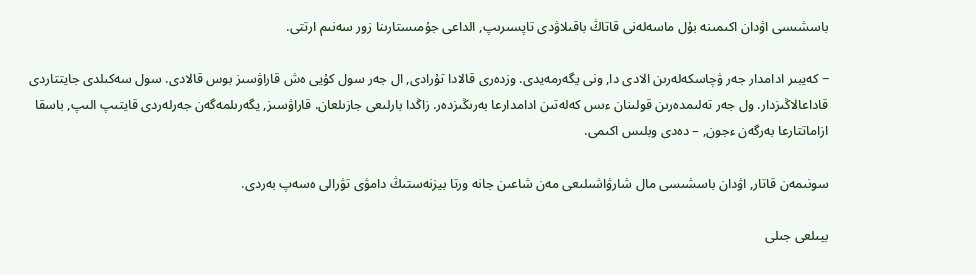باسشىسى اۋدان اكىمىنە بۇل ماسەلەنى قاتاڭ باقىلاۋدى تاپسىرىپ, الداعى جۇمىستارىنا زور سەنىم ارتتى.

− كەيبىر ادامدار جەر ۋچاسكەلەرىن الادى دا, ونى يگەرمەيدى. وزدەرى قالادا تۇرادى, ال جەر سول كۇيى ەش قاراۋسىز بوس قالادى. سول سەكىلدى جايتتاردى قاداعالاڭىزدار. ول جەر تەلىمدەرىن قولىنان ءىس كەلەتىن ادامدارعا بەرىڭىزدەر. زاڭدا بارلىعى جازىلعان. قاراۋسىز, يگەرىلمەگەن جەرلەردى قايتىپ الىپ, باسقا ازاماتتارعا بەرگەن ءجون, – دەدى وبلىس اكىمى.

سونىمەن قاتار, اۋدان باسشىسى مال شارۋاشىلىعى مەن شاعىن جانە ورتا بيزنەستىڭ دامۋى تۋرالى ەسەپ بەردى.

بيىلعى جىلى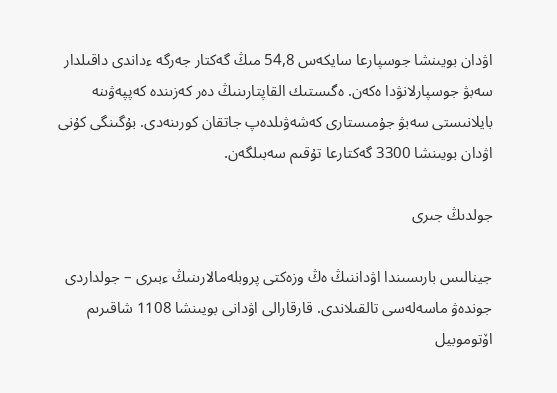اۋدان بويىنشا جوسپارعا سايكەس 54,8 مىڭ گەكتار جەرگە ءداندى داقىلدار سەبۋ جوسپارلانۋدا ەكەن. ەگىستىك القاپتارىنىڭ دەر كەزىندە كەپپەۋىنە بايلانىستى سەبۋ جۇمىستارى كەشەۋىلدەپ جاتقان كورىنەدى. بۇگىنگى كۇنى اۋدان بويىنشا 3300 گەكتارعا تۇقىم سەبىلگەن.

جولدىڭ جىرى

جينالىس بارىسىندا اۋداننىڭ ەڭ وزەكتى پروبلەمالارىنىڭ ءبىرى – جولداردى جوندەۋ ماسەلەسى تالقىلاندى. قارقارالى اۋدانى بويىنشا 1108 شاقىرىم اۆتوموبيل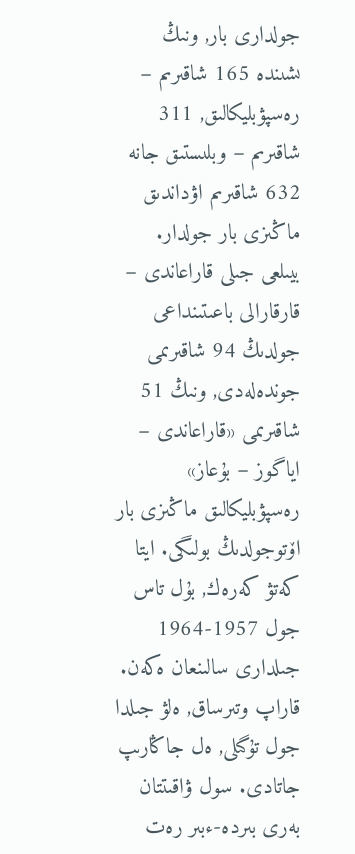جولدارى بار, ونىڭ ىشىندە 165 شاقىرىم – رەسپۋبليكالىق, 311 شاقىرىم – وبلىستىق جانە 632 شاقىرىم اۋداندىق ماڭىزى بار جولدار. بيىلعى جىلى قاراعاندى – قارقارالى باعىتىنداعى جولدىڭ 94 شاقىرىمى جوندەلەدى, ونىڭ 51 شاقىرىمى «قاراعاندى – اياگوز – بۇعاز» رەسپۋبليكالىق ماڭىزى بار اۆتوجولدىڭ بولىگى. ايتا كەتۋ كەرەك, بۇل تاس جول 1957-1964 جىلدارى سالىنعان ەكەن. قاراپ وتىرساق, ەلۋ جىلدا جول تۇگىلى, ەل جاڭارىپ جاتادى. سول ۋاقىتتان بەرى بىردە-ءبىر رەت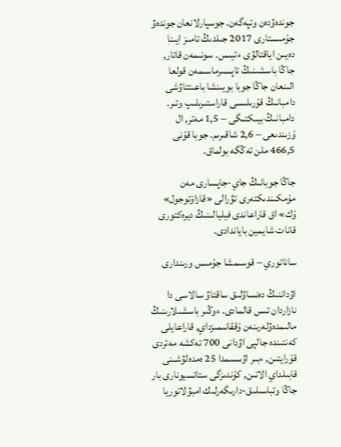جوندەۋدەن وتپەگەن. جوسپارلانعان جوندەۋ جۇمىستارى 2017 جىلدىڭ تامىز ايىنا دەيىن اياقتالۋى ءتيىس. سونىمەن قاتار, جاڭا باسشىنىڭ تاپسىرماسىمەن قولعا الىنعان جاڭا جوبا بويىنشا باعىتتاۋشى دامبانىڭ قۇرىلىسى قاراستىرىلىپ وتىر. دامبانىڭ بيىكتىگى – 1,5 مەتر, ال ۇزىندىعى – 2,6 شاقىرىم. جوبا قۇنى 466,5 ملن تەڭگە بولماق.

جاڭا جوبانىڭ جاي-جاپسارى مەن مۇمكىندىكتەرى تۋرالى «قازاۆتوجول» ۇك» اق قاراعاندى فيليالىنىڭ ديرەكتورى قانات شايمين باياندادى.

ساناتوري – قوسىمشا جۇمىس ورىندارى

اۋداننىڭ دەنساۋلىق ساقتاۋ سالاسى دا نازاردان تىس قالمادى. ءوڭىر باسشىلارىنىڭ مالىمدەۋلەرىنەن ۇققانىمىزداي, قاراعايلى كەنتىندە جالپى اۋدانى 700 تەكشە مەتردى قۇرايتىن, ءبىر اۋىسىمدا 25 ەمدەلۋشىنى قابىلداي الاتىن, كۇندىزگى ستاتسيونارى بار جاڭا وتباسىلىق-دارىگەرلىك امبۋلاتوريا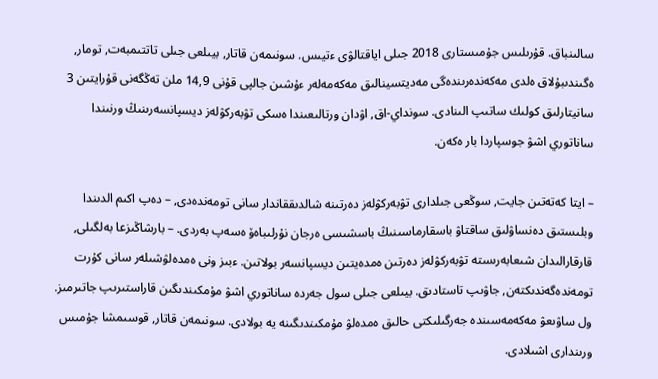سالىنباق. قۇرىلىس جۇمىستارى 2018 جىلى اياقتالۋى ءتيىس. سونىمەن قاتار, بيىلعى جىلى تاتتىمبەت, تومار, ەگىندىبۇلاق ەلدى مەكەندەرىندەگى مەديتسينالىق مەكەمەلەر ءۇشىن جالپى قۇنى 14,9 ملن تەڭگەنى قۇرايتىن 3 سانيتارلىق كولىك ساتىپ الىنادى. سونداي-اق, اۋدان ورتالىعىندا ەسكى تۋبەركۋلەز ديسپانسەرىنىڭ ورنىندا ساناتوري اشۋ جوسپاردا بار ەكەن.

– ايتا كەتەتىن جايت, سوڭعى جىلدارى تۋبەركۋلەز دەرتىنە شالدىققاندار سانى تومەندەدى, – دەپ اكىم الدىندا وبلىستىق دەنساۋلىق ساقتاۋ باسقارماسىنىڭ باسشىسى ەرجان نۇرلىباەۆ ەسەپ بەردى. – بارشاڭىزعا بەلگىلى, قارقارالىدان شىعابەرىستە تۋبەركۋلەز دەرتىن ەمدەيتىن ديسپانسەر بولاتىن. ءبىز ونى ەمدەلۋشىلەر سانى كۇرت تومەندەگەندىكتەن, جاۋىپ تاستادىق. بيىلعى جىلى سول جەردە ساناتوري اشۋ مۇمكىندىگىن قاراستىرىپ جاتىرمىز. ول ساۋىعۋ مەكەمەسىندە جەرگىلىكتى حالىق ەمدەلۋ مۇمكىندىگىنە يە بولادى. سونىمەن قاتار, قوسىمشا جۇمىس ورىندارى اشىلادى.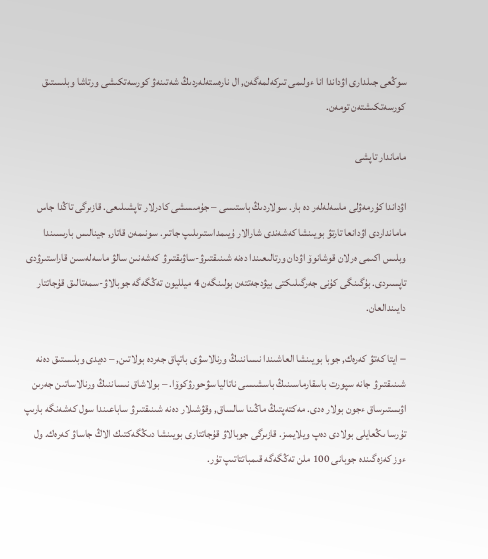سوڭعى جىلدارى اۋداندا انا ءولىمى تىركەلمەگەن, ال نارەستەلەردىڭ شەتىنەۋ كورسەتكىشى ورتاشا وبلىستىق كورسەتكىشتەن تومەن.

ماماندار تاپشى

اۋداندا كۇرمەۋلى ماسەلەلەر دە بار. سولاردىڭ باستىسى – جۇمىسشى كادرلار تاپشىلىعى. قازىرگى تاڭدا جاس مامانداردى اۋدانعا تارتۋ بويىنشا كەشەندى شارالار ۇيىمداستىرىلىپ جاتىر. سونىمەن قاتار, جينالىس بارىسىندا وبلىس اكىمى ەرلان قوشانوۆ اۋدان ورتالىعىندا دەنە شىنىقتىرۋ-ساۋىقتىرۋ كەشەنىن سالۋ ماسەلەسىن قاراستىرۋدى تاپسىردى. بۇگىنگى كۇنى جەرگىلىكتى بيۋدجەتتەن بولىنگەن 4 ميلليون تەڭگەگە جوبالاۋ-سمەتالىق قۇجاتتار دايىندالعان.

− ايتا كەتۋ كەرەك, جوبا بويىنشا العاشىندا نىساننىڭ ورنالاسۋى باتپاق جەردە بولاتىن, – دەيدى وبلىستىق دەنە شىنىقتىرۋ جانە سپورت باسقارماسىنىڭ باسشىسى ناتاليا سۋحورۋكوۆا. – بولاشاق نىساننىڭ ورنالاساتىن جەرىن اۋىستىرساق ءجون بولار ەدى. مەكتەپتىڭ ماڭىنا سالساق, وقۋشىلار دەنە شىنىقتىرۋ ساباعىندا سول كەشەنگە بارىپ تۇرسا ىڭعايلى بولادى دەپ ويلايمىز. قازىرگى جوبالاۋ قۇجاتتارى بويىنشا دىڭگەكتىك الاڭ جاساۋ كەرەك. ول ءوز كەزەگىندە جوبانى 100 ملن تەڭگەگە قىمباتتاتىپ تۇر.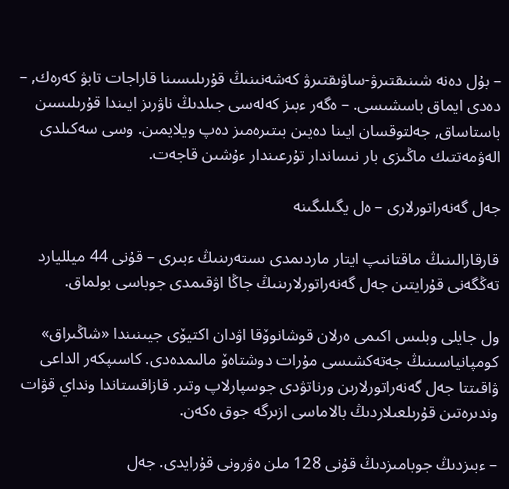– بۇل دەنە شىنىقتىرۋ-ساۋىقتىرۋ كەشەنىنىڭ قۇرىلىسىنا قاراجات تابۋ كەرەك, – دەدى ايماق باسشىسى. – ەگەر ءبىز كەلەسى جىلدىڭ ناۋرىز ايىندا قۇرىلىسىن باستاساق, جەلتوقسان ايىنا دەيىن بىتىرەمىز دەپ ويلايمىن. وسى سەكىلدى الەۋمەتتىك ماڭىزى بار نىساندار تۇرعىندار ءۇشىن قاجەت.

جەل گەنەراتورلارى – ەل يگىلىگىنە

قارقارالىنىڭ ماقتانىپ ايتار ماردىمدى ىستەرىنىڭ ءبىرى – قۇنى 44 ميلليارد تەڭگەنى قۇرايتىن جەل گەنەراتورلارىنىڭ جاڭا اۋقىمدى جوباسى بولماق.

ول جايلى وبلىس اكىمى ەرلان قوشانوۆقا اۋدان اكتيۆى جيىنىندا «شاڭىراق» كومپانياسىنىڭ جەتەكشىسى مۇرات دوشتاەۆ مالىمدەدى. كاسىپكەر الداعى ۋاقىتتا جەل گەنەراتورلارىن ورناتۋدى جوسپارلاپ وتىر. قازاقستاندا ونداي قۋات وندىرەتىن قۇرىلعىلاردىڭ بالاماسى ازىرگە جوق ەكەن.

– ءبىزدىڭ جوبامىزدىڭ قۇنى 128 ملن ەۋرونى قۇرايدى. جەل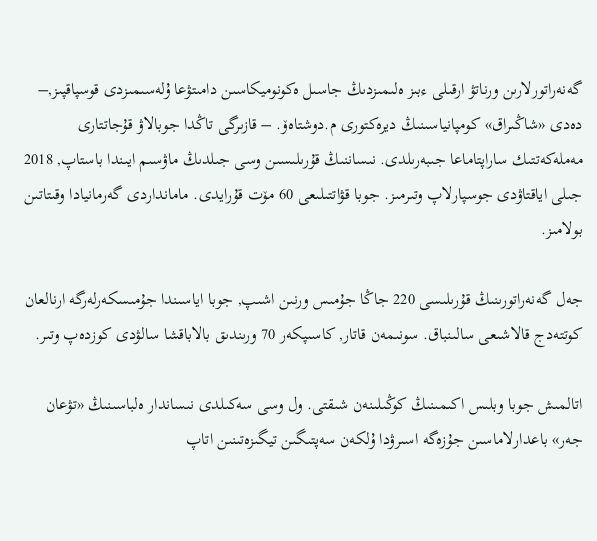گەنەراتورلارىن ورناتۋ ارقىلى ءبىز ەلىمىزدىڭ جاسىل ەكونوميكاسىن دامىتۋعا ۇلەسىمىزدى قوسپاقپىز,– دەدى «شاڭىراق» كومپانياسىنىڭ ديرەكتورى م.دوشتاەۆ. – قازىرگى تاڭدا جوبالاۋ قۇجاتتارى مەملەكەتتىك ساراپتاماعا جىبەرىلدى. نىساننىڭ قۇرىلىسىن وسى جىلدىڭ ماۋسىم ايىندا باستاپ, 2018 جىلى اياقتاۋدى جوسپارلاپ وتىرمىز. جوبا قۋاتتىلىعى 60 مۆت قۇرايدى. مامانداردى گەرمانيادا وقىتاتىن بولامىز.

جەل گەنەراتورىنىڭ قۇرىلىسى 220 جاڭا جۇمىس ورنىن اشىپ, جوبا اياسىندا جۇمىسكەرلەرگە ارنالعان كوتتەدج قالاشىعى سالىنباق. سونىمەن قاتار, كاسىپكەر 70 ورىندىق بالاباقشا سالۋدى كوزدەپ وتىر.

اتالمىش جوبا وبلىس اكىمىنىڭ كوڭىلىنەن شىقتى. ول وسى سەكىلدى نىساندار ەلباسىنىڭ «تۋعان جەر» باعدارلاماسىن جۇزەگە اسىرۋدا ۇلكەن سەپتىگىن تيگىزەتىنىن اتاپ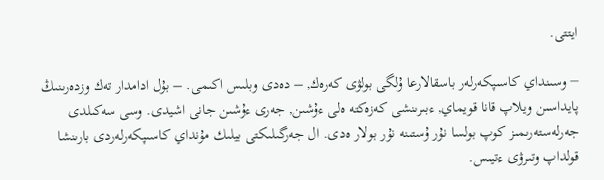ايتتى.

− وسىنداي كاسىپكەرلەر باسقالارعا ۇلگى بولۋى كەرەك, – دەدى وبلىس اكىمى. – بۇل ادامدار تەك وزدەرىنىڭ پايداسىن ويلاپ قانا قويماي, ءبىرىنشى كەزەكتە ەلى ءۇشىن, جەرى ءۇشىن جانى اشيدى. وسى سەكىلدى جەرلەستەرىمىز كوپ بولسا نۇر ۇستىنە نۇر بولار ەدى. ال جەرگىلىكتى بيلىك مۇنداي كاسىپكەرلەردى بارىنشا قولداپ وتىرۋى ءتيىس.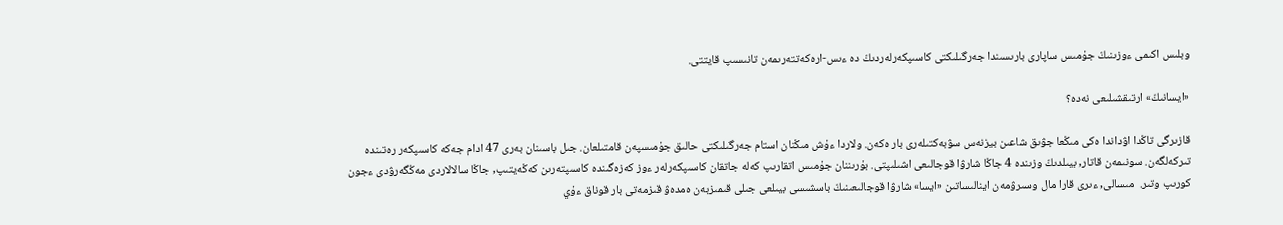وبلىس اكىمى ءوزىنىڭ جۇمىس ساپارى بارىسىندا جەرگىلىكتى كاسىپكەرلەردىڭ دە ءىس-ارەكەتتەرىمەن تانىسىپ قايتتى.

«ايسانىڭ» ارتىقشىلىعى نەدە؟

قازىرگى تاڭدا اۋداندا ەكى مىڭعا جۋىق شاعىن بيزنەس سۋبەكتىلەرى بار ەكەن. ولاردا ءۇش مىڭنان استام جەرگىلىكتى حالىق جۇمىسپەن قامتىلعان. جىل باسىنان بەرى 47 ادام جەكە كاسىپكەر رەتىندە تىركەلگەن. سونىمەن قاتار, بيىلدىڭ وزىندە 4 جاڭا شارۋا قوجالىعى اشىلىپتى. بۇرىننان جۇمىس اتقارىپ كەلە جاتقان كاسىپكەرلەر ءوز كەزەگىندە كاسىپتەرىن كەڭەيتىپ, جاڭا سالالاردى مەڭگەرۋدى ءجون كورىپ وتىر.  مىسالى, ءىرى قارا مال وسىرۋمەن اينالىساتىن «ايسا» شارۋا قوجالىعىنىڭ باسشىسى بيىلعى جىلى قىمىزبەن ەمدەۋ قىزمەتى بار قوناق ءۇي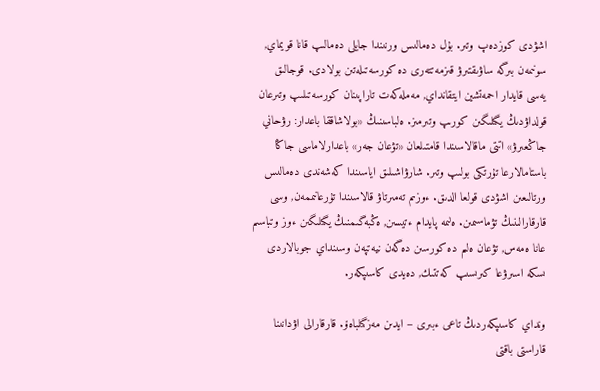اشۋدى كوزدەپ وتىر. بۇل دەمالىس ورنىندا جايلى دەمالىپ قانا قويماي, سونىمەن بىرگە ساۋىقتىرۋ قىزمەتتەرى دە كورسەتىلەتىن بولادى. قوجالىق يەسى قايدار احمەتشين ايتقانداي, مەملەكەت تاراپىنان كورسەتىلىپ وتىرعان قولداۋدىڭ يگىلىگىن كورىپ وتىرمىز. ەلباسىنىڭ «بولاشاققا باعدار: رۋحاني جاڭعىرۋ» اتتى ماقالاسىندا قامتىلعان «تۋعان جەر» باعدارلاماسى جاڭا باستامالارعا تۇرتكى بولىپ وتىر. شارۋاشىلىق اياسىندا كەشەندى دەمالىس ورتالىعىن اشۋدى قولعا الدىق. ءوزىم تەمىرتاۋ قالاسىندا تۇرعانىممەن, وسى قارقارالىنىڭ تۋماسىمىن. ەلىمە پايدام ءتيسىن, ەڭبەگىمنىڭ يگىلىگىن ءوز وتباسىم عانا ەمەس, تۋعان ەلىم دە كورسىن دەگەن نيەتپەن وسىنداي جوبالاردى ىسكە اسىرۋعا كىرىسىپ كەتتىك, دەيدى كاسىپكەر.

ونداي كاسىپكەردىڭ تاعى ءبىرى – ايدىن مەزگىلباەۆ. قارقارالى اۋدانىنا قاراستى باقتى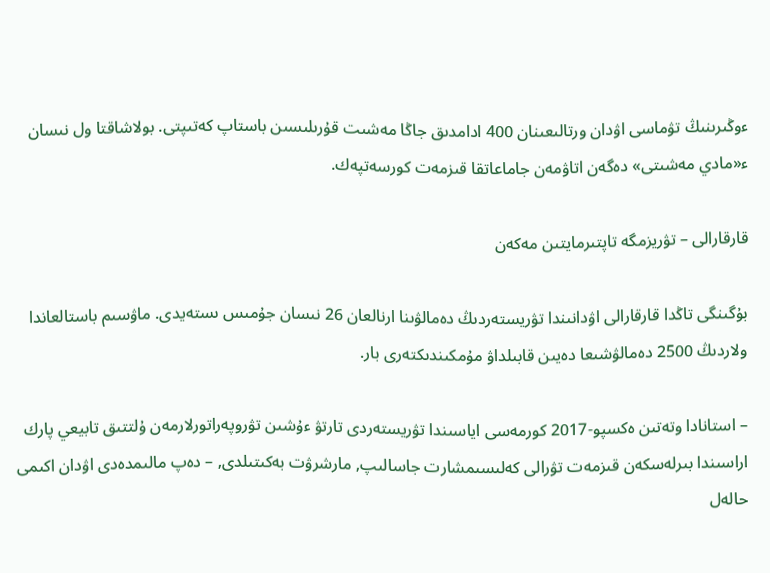ءوڭىرىنىڭ تۋماسى اۋدان ورتالىعىنان 400 ادامدىق جاڭا مەشىت قۇرىلىسىن باستاپ كەتىپتى. بولاشاقتا ول نىسان ء«مادي مەشىتى» دەگەن اتاۋمەن جاماعاتقا قىزمەت كورسەتپەك.

قارقارالى – تۋريزمگە تاپتىرمايتىن مەكەن

بۇگىنگى تاڭدا قارقارالى اۋدانىندا تۋريستەردىڭ دەمالۋىنا ارنالعان 26 نىسان جۇمىس ىستەيدى. ماۋسىم باستالعاندا ولاردىڭ 2500 دەمالۋشىعا دەيىن قابىلداۋ مۇمكىندىكتەرى بار.

– استانادا وتەتىن ەكسپو-2017 كورمەسى اياسىندا تۋريستەردى تارتۋ ءۇشىن تۋروپەراتورلارمەن ۇلتتىق تابيعي پارك اراسىندا بىرلەسكەن قىزمەت تۋرالى كەلىسىمشارت جاسالىپ, مارشرۋت بەكىتىلدى, – دەپ مالىمدەدى اۋدان اكىمى حالەل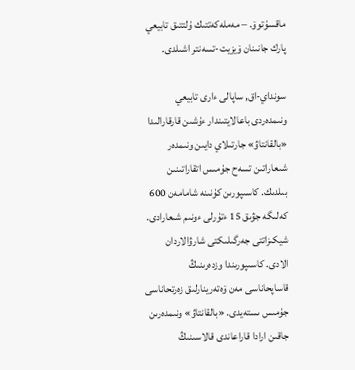ماقسۇتوۆ. – مەملەكەتتىك ۇلتتىق تابيعي پارك جانىنان ۆيزيت-تسەنتر اشىلدى.

سونداي-اق, ساپالى ءارى تابيعي ونىمدەردى باعالايتىندار ءۇشىن قارقارالىدا «بالقانتاۋ» جارتىلاي دايىن ونىمدەر شىعاراتىن تسەح جۇمىس اتقاراتىنىن بىلدىك. كاسىپورىن كۇنىنە شامامەن 600 كەلىگە جۋىق 15 ءتۇرلى ءونىم شىعارادى. شيكىزاتتى جەرگىلىكتى شارۋالاردان الادى. كاسىپورىندا وزدەرىنىڭ قاساپحاناسى مەن ۆەتەرينارلىق زەرتحاناسى جۇمىس ىستەيدى. «بالقانتاۋ» ونىمدەرىن جاقىن ارادا قاراعاندى قالاسىنىڭ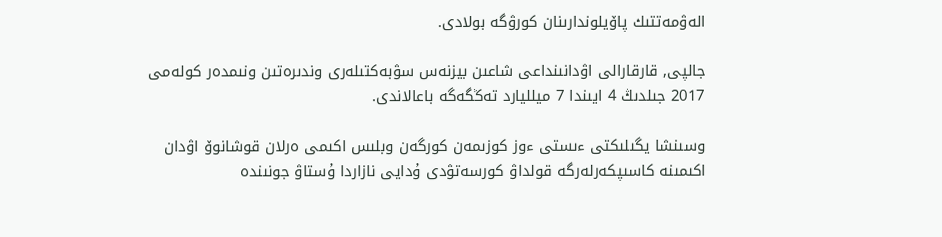الەۋمەتتىك پاۆيلوندارىنان كورۋگە بولادى.

جالپى, قارقارالى اۋدانىنداعى شاعىن بيزنەس سۋبەكتىلەرى وندىرەتىن ونىمدەر كولەمى 2017 جىلدىڭ 4 ايىندا 7 ميلليارد تەڭگەگە باعالاندى.

وسىنشا يگىلىكتى ءىستى ءوز كوزىمەن كورگەن وبلىس اكىمى ەرلان قوشانوۆ اۋدان اكىمىنە كاسىپكەرلەرگە قولداۋ كورسەتۋدى ۇدايى نازاردا ۇستاۋ جونىندە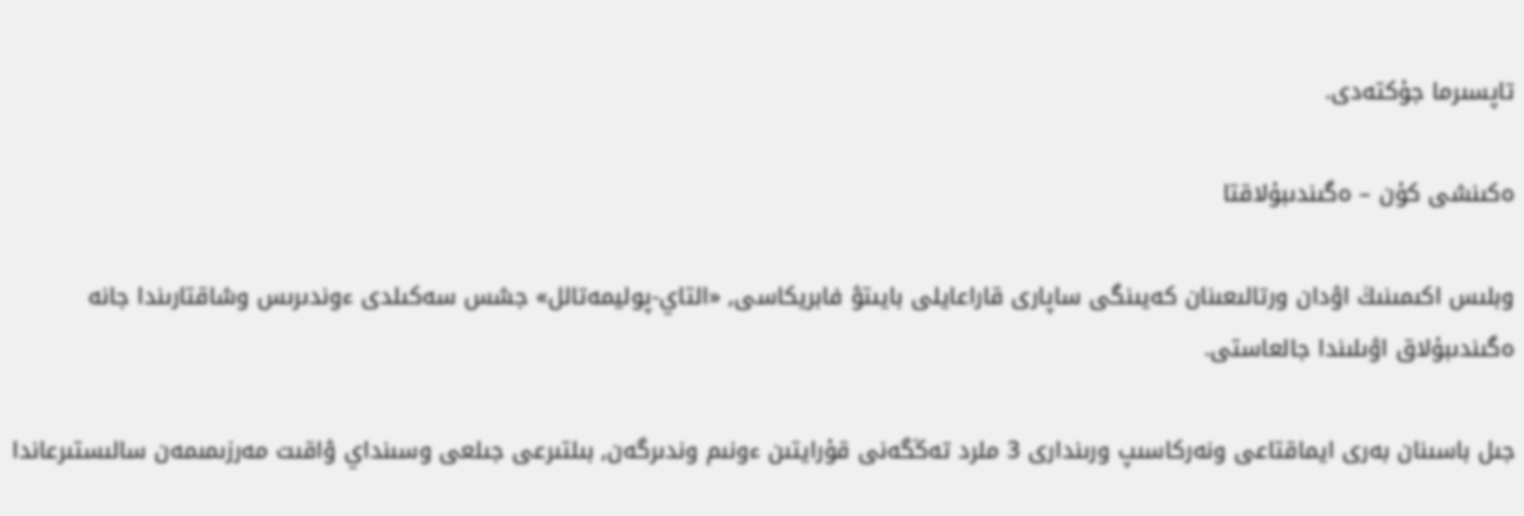تاپسىرما جۇكتەدى.

ەكىنشى كۇن – ەگىندىبۇلاقتا

وبلىس اكىمىنىڭ اۋدان ورتالىعىنان كەيىنگى ساپارى قاراعايلى بايىتۋ فابريكاسى, «التاي-پوليمەتالل» جشس سەكىلدى ءوندىرىس وشاقتارىندا جانە ەگىندىبۇلاق اۋىلىندا جالعاستى.

جىل باسىنان بەرى ايماقتاعى ونەركاسىپ ورىندارى 3 ملرد تەڭگەنى قۇرايتىن ءونىم وندىرگەن, بىلتىرعى جىلعى وسىنداي ۋاقىت مەرزىمىمەن سالىستىرعاندا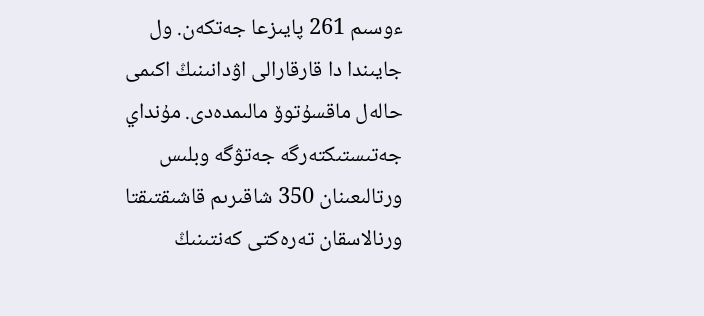ءوسىم 261 پايىزعا جەتكەن. ول جايىندا دا قارقارالى اۋدانىنىڭ اكىمى حالەل ماقسۇتوۆ مالىمدەدى. مۇنداي جەتىستىكتەرگە جەتۋگە وبلىس ورتالىعىنان 350 شاقىرىم قاشىقتىقتا ورنالاسقان تەرەكتى كەنتىنىڭ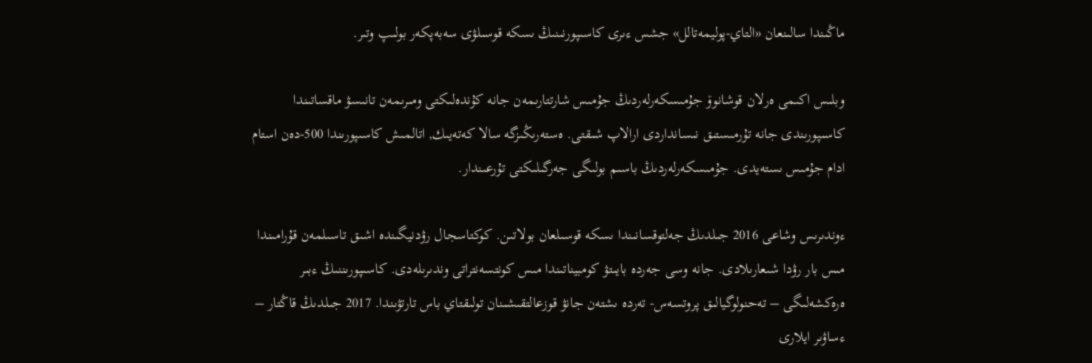ماڭىندا سالىنعان «التاي-پوليمەتالل» جشس ءىرى كاسىپورنىنىڭ ىسكە قوسىلۋى سەبەپكەر بولىپ وتىر.

وبلىس اكىمى ەرلان قوشانوۆ جۇمىسكەرلەردىڭ جۇمىس شارتتارىمەن جانە كۇندەلىكتى ومىرىمەن تانىسۋ ماقساتىندا كاسىپورىندى جانە تۇرمىستىق نىسانداردى ارالاپ شىقتى. ەستەرىڭىزگە سالا كەتەيىك, اتالمىش كاسىپورىندا 500-دەن استام ادام جۇمىس ىستەيدى. جۇمىسكەرلەردىڭ باسىم بولىگى جەرگىلىكتى تۇرعىندار.

ءوندىرىس وشاعى 2016 جىلدىڭ جەلتوقسانىندا ىسكە قوسىلعان بولاتىن. كوكتاسجال رۋدنيگىندە اشىق تاسىلمەن قۇرامىندا مىس بار رۋدا شىعارىلادى. جانە وسى جەردە بايىتۋ كومبيناتىندا مىس كونتسەنتراتى وندىرىلەدى. كاسىپورىننىڭ ءبىر ەرەكشەلىگى – تەحنولوگيالىق پروتسەس- تەردە ىشتەن جانۋ قوزعالتقىشىنان تولىقتاي باس تارتۋىندا. 2017 جىلدىڭ قاڭتار – ءساۋىر ايلارى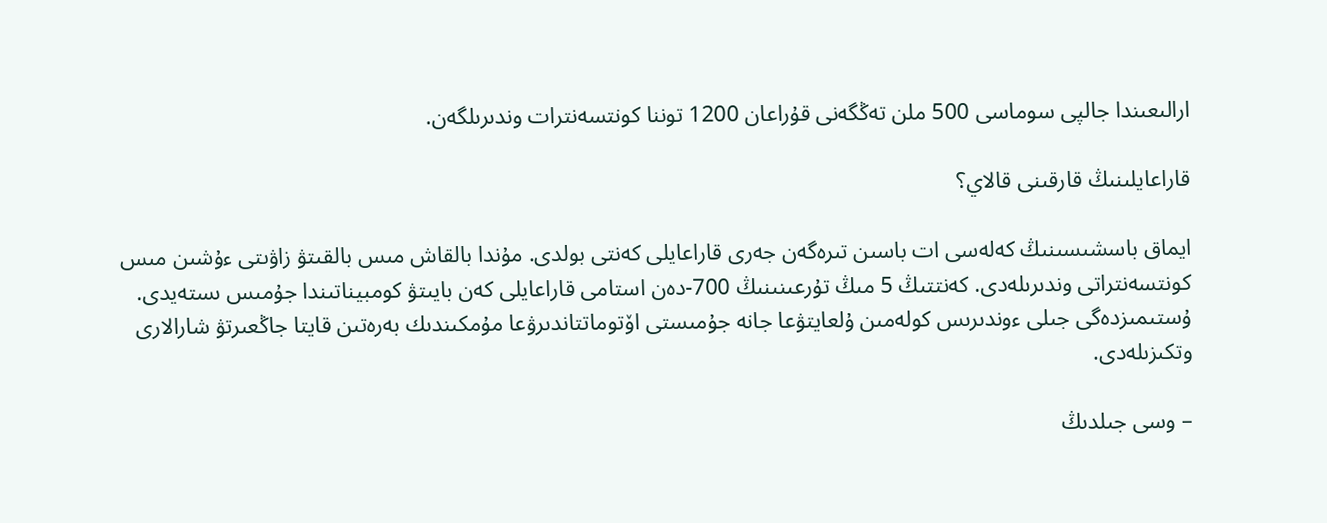ارالىعىندا جالپى سوماسى 500 ملن تەڭگەنى قۇراعان 1200 توننا كونتسەنترات وندىرىلگەن.

قاراعايلىنىڭ قارقىنى قالاي؟

ايماق باسشىسىنىڭ كەلەسى ات باسىن تىرەگەن جەرى قاراعايلى كەنتى بولدى. مۇندا بالقاش مىس بالقىتۋ زاۋىتى ءۇشىن مىس كونتسەنتراتى وندىرىلەدى. كەنتتىڭ 5 مىڭ تۇرعىنىنىڭ 700-دەن استامى قاراعايلى كەن بايىتۋ كومبيناتىندا جۇمىس ىستەيدى. ۇستىمىزدەگى جىلى ءوندىرىس كولەمىن ۇلعايتۋعا جانە جۇمىستى اۆتوماتتاندىرۋعا مۇمكىندىك بەرەتىن قايتا جاڭعىرتۋ شارالارى وتكىزىلەدى.

– وسى جىلدىڭ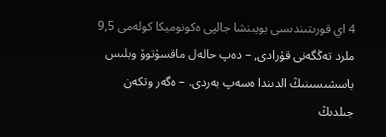4 اي قورىتىندىسى بويىنشا جالپى ەكونوميكا كولەمى 9,5 ملرد تەڭگەنى قۇرادى, – دەپ حالەل ماقسۇتوۆ وبلىس باسشىسىنىڭ الدىندا ەسەپ بەردى. – ەگەر وتكەن جىلدىڭ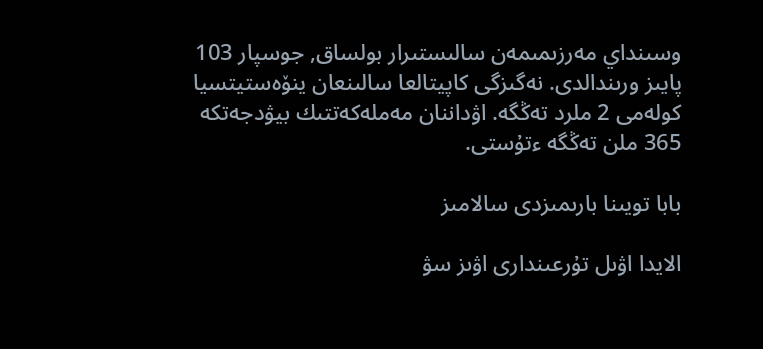وسىنداي مەرزىمىمەن سالىستىرار بولساق, جوسپار 103 پايىز ورىندالدى. نەگىزگى كاپيتالعا سالىنعان ينۆەستيتسيا كولەمى 2 ملرد تەڭگە. اۋداننان مەملەكەتتىك بيۋدجەتكە 365 ملن تەڭگە ءتۇستى.

بابا تويىنا بارىمىزدى سالامىز

الايدا اۋىل تۇرعىندارى اۋىز سۋ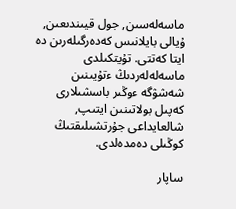ماسەلەسىن, جول قيىندىعىن, ۇيالى بايلانىس كەدەرگىلەرىن دە ايتا كەتتى. تۇيتكىلدى ماسەلەلەردىڭ ءتۇيىنىن شەشۋگە ءوڭىر باسشىلارى كەپىل بولاتىنىن ايتىپ, شالعايداعى جۇرتشىلىقتىڭ كوڭىلى دەمدەلدى.

ساپار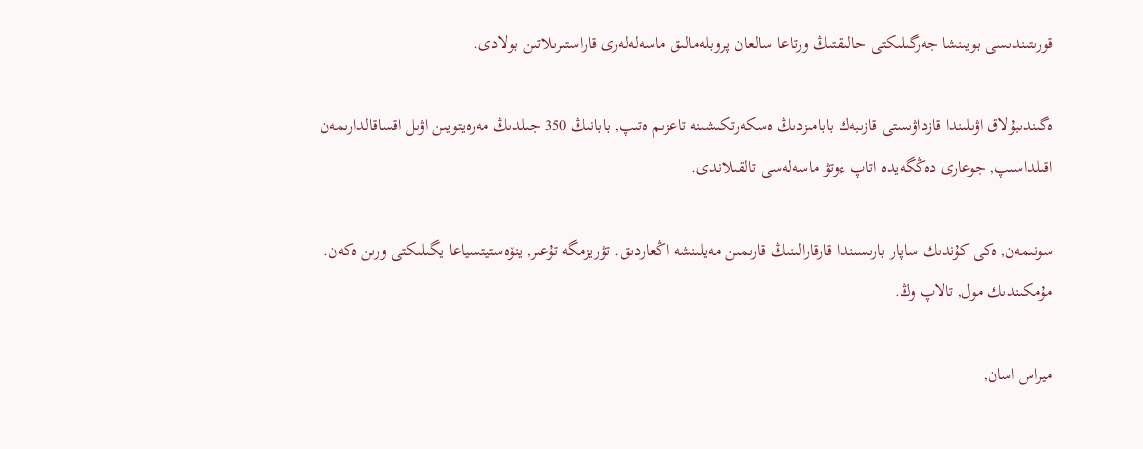قورىتىندىسى بويىنشا جەرگىلىكتى حالىقتىڭ ورتاعا سالعان پروبلەمالىق ماسەلەلەرى قاراستىرىلاتىن بولادى.

ەگىندىبۇلاق اۋىلىندا قازداۋىستى قازىبەك بابامىزدىڭ ەسكەرتكىشىنە تاعزىم ەتىپ, بابانىڭ 350 جىلدىڭ مەرەيتويىن اۋىل اقساقالدارىمەن اقىلداسىپ, جوعارى دەڭگەيدە اتاپ ءوتۋ ماسەلەسى تالقىلاندى.

سونىمەن, ەكى كۇندىك ساپار بارىسىندا قارقارالىنىڭ قارىمىن مەيلىنشە اڭعاردىق. تۋريزمگە تۇعىر, ينۆەستيتسياعا يگىلىكتى ورىن ەكەن. مۇمكىندىك مول, تالاپ وڭ.

ميراس اسان,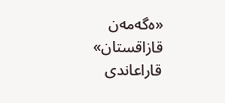«ەگەمەن قازاقستان» قاراعاندى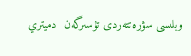وبلىسى سۋرەتتەردى تۇسىرگەن  دميتري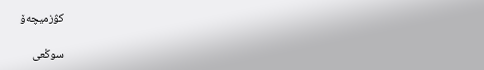كۋزميچەۆ

سوڭعى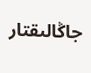جاڭالىقتار